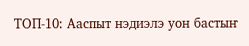ТОП-10: Ааспыт нэдиэлэ уон бастыҥ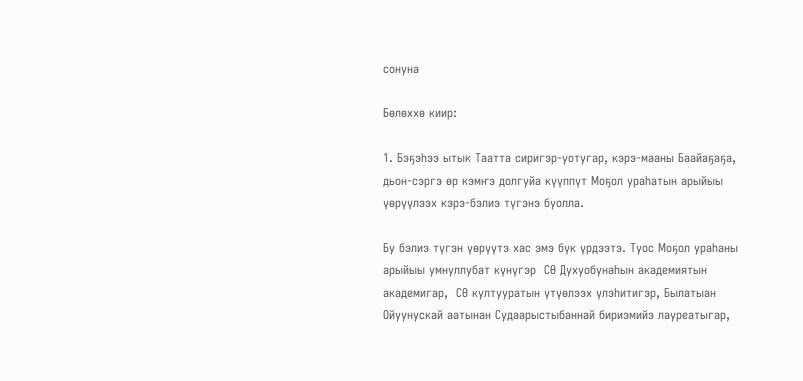сонуна

Бөлөххө киир:

1. Бэҕэһээ ытык Таатта сиригэр-уотугар, кэрэ-мааны Баайаҕаҕа, дьон-сэргэ өр кэмҥэ долгуйа күүппүт Моҕол ураһатын арыйыы үөрүүлээх кэрэ-бэлиэ түгэнэ буолла.

Бу бэлиэ түгэн үөрүүтэ хас эмэ бүк үрдээтэ. Туос Моҕол ураһаны арыйыы умнуллубат күнүгэр  СӨ Духуобунаһын академиятын академигар,  СӨ култууратын үтүөлээх үлэһитигэр, Былатыан Ойуунускай аатынан Судаарыстыбаннай бириэмийэ лауреатыгар,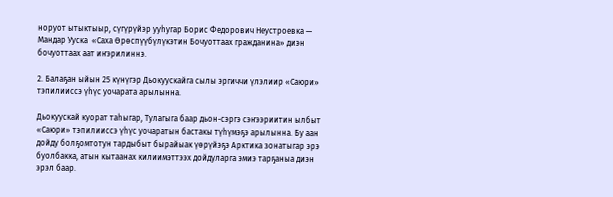норуот ытыктыыр, сүгүрүйэр ууһугар Борис Федорович Неустроевка — Мандар Ууска  «Саха Өрөспүүбүлүкэтин Бочуоттаах гражданина» диэн бочуоттаах аат иҥэрилиннэ.

2. Балаҕан ыйын 25 күнүгэр Дьокуускайга сылы эргиччи үлэлиир «Саюри» тэпилииссэ үһүс уочарата арылынна.

Дьокуускай куорат таһыгар, Тулагыга баар дьон-сэргэ сэҥээриитин ылбыт «Саюри» тэпилииссэ үһүс уочаратын бастакы түһүмэҕэ арылынна. Бу аан дойду болҕомтотун тардыбыт бырайыак үөрүйэҕэ Арктика зонатыгар эрэ буолбакка, атын кытаанах килиимэттээх дойдуларга эмиэ тарҕаныа диэн эрэл баар.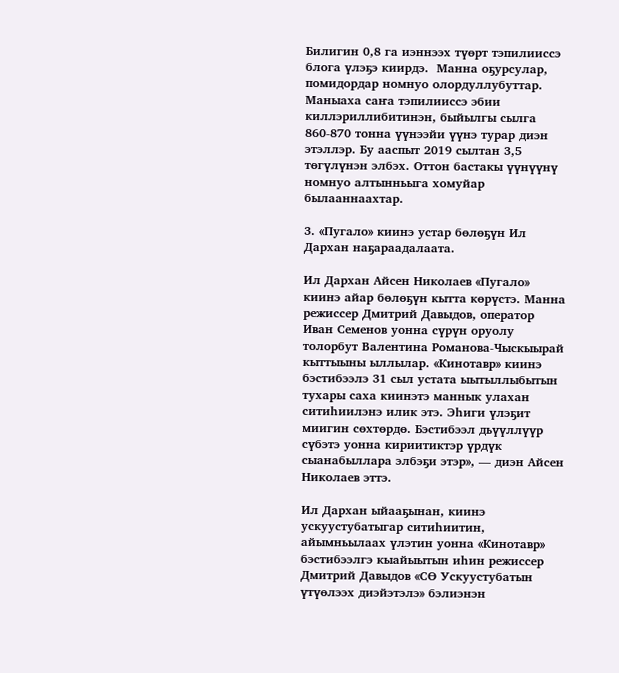Билигин 0,8 га иэннээх түөрт тэпилииссэ блога үлэҕэ киирдэ.  Манна оҕурсулар, помидордар номнуо олордуллубуттар. Маныаха саҥа тэпилииссэ эбии киллэриллибитинэн, быйылгы сылга 860-870 тонна үүнээйи үүнэ турар диэн этэллэр. Бу ааспыт 2019 сылтан 3,5 төгүлүнэн элбэх. Оттон бастакы үүнүүнү номнуо алтынньыга хомуйар былааннаахтар.

3. «Пугало» киинэ устар бөлөҕүн Ил Дархан наҕараадалаата.

Ил Дархан Айсен Николаев «Пугало» киинэ айар бөлөҕүн кытта көрүстэ. Манна режиссер Дмитрий Давыдов, оператор Иван Семенов уонна сүрүн оруолу толорбут Валентина Романова-Чыскыырай кыттыыны ыллылар. «Кинотавр» киинэ бэстибээлэ 31 сыл устата ыытыллыбытын тухары саха киинэтэ маннык улахан ситиһиилэнэ илик этэ. Эһиги үлэҕит миигин сөхтөрдө. Бэстибээл дьүүллүүр сүбэтэ уонна кириитиктэр үрдүк сыанабыллара элбэҕи этэр», — диэн Айсен Николаев эттэ.

Ил Дархан ыйааҕынан, киинэ ускуустубатыгар ситиһиитин, айымньылаах үлэтин уонна «Кинотавр» бэстибээлгэ кыайыытын иһин режиссер Дмитрий Давыдов «СӨ Ускуустубатын үтүөлээх диэйэтэлэ» бэлиэнэн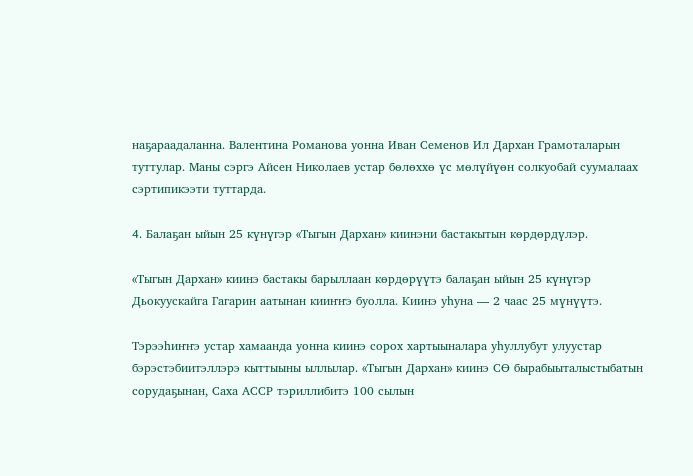наҕараадаланна. Валентина Романова уонна Иван Семенов Ил Дархан Грамоталарын туттулар. Маны сэргэ Айсен Николаев устар бөлөххө үс мөлүйүөн солкуобай суумалаах сэртипикээти туттарда.

4. Балаҕан ыйын 25 күнүгэр «Тыгын Дархан» киинэни бастакытын көрдөрдүлэр.

«Тыгын Дархан» киинэ бастакы барыллаан көрдөрүүтэ балаҕан ыйын 25 күнүгэр Дьокуускайга Гагарин аатынан кииҥҥэ буолла. Киинэ уһуна — 2 чаас 25 мүнүүтэ.

Тэрээһиҥҥэ устар хамаанда уонна киинэ сорох хартыыналара уһуллубут улуустар бэрэстэбиитэллэрэ кыттыыны ыллылар. «Тыгын Дархан» киинэ СӨ бырабыыталыстыбатын сорудаҕынан, Саха АССР тэриллибитэ 100 сылын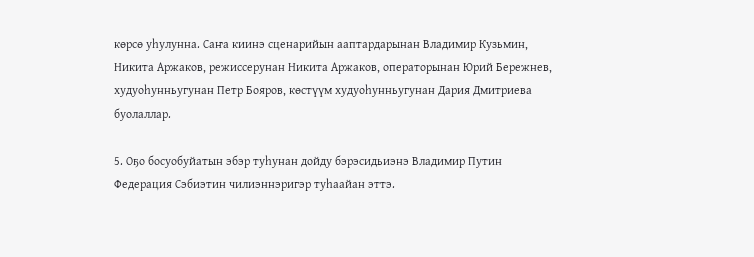көрсө уһулунна. Саҥа киинэ сценарийын ааптардарынан Владимир Кузьмин, Никита Аржаков, режиссерунан Никита Аржаков, операторынан Юрий Бережнев, худуоһунньугунан Петр Бояров, көстүүм худуоһунньугунан Дария Дмитриева буолаллар.

5. Оҕо босуобуйатын эбэр туһунан дойду бэрэсидьиэнэ Владимир Путин Федерация Сэбиэтин чилиэннэригэр туһаайан эттэ.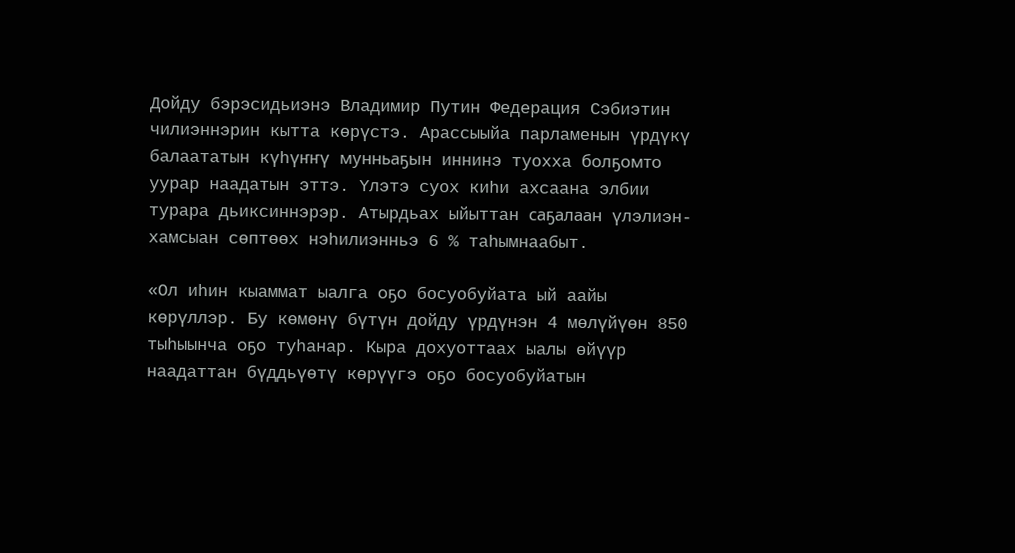Дойду бэрэсидьиэнэ Владимир Путин Федерация Сэбиэтин чилиэннэрин кытта көрүстэ. Арассыыйа парламенын үрдүкү балаататын күһүҥҥү мунньаҕын иннинэ туохха болҕомто уурар наадатын эттэ. Үлэтэ суох киһи ахсаана элбии турара дьиксиннэрэр. Атырдьах ыйыттан саҕалаан үлэлиэн-хамсыан сөптөөх нэһилиэнньэ 6 % таһымнаабыт.

«Ол иһин кыаммат ыалга оҕо босуобуйата ый аайы көрүллэр. Бу көмөнү бүтүн дойду үрдүнэн 4 мөлүйүөн 850 тыһыынча оҕо туһанар. Кыра дохуоттаах ыалы өйүүр наадаттан бүддьүөтү көрүүгэ оҕо босуобуйатын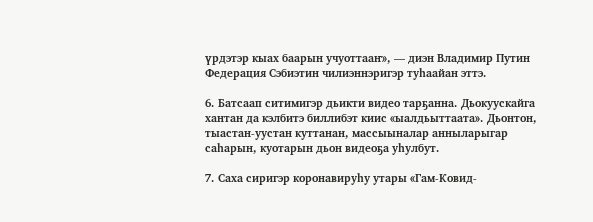үрдэтэр кыах баарын учуоттааҥ», — диэн Владимир Путин Федерация Сэбиэтин чилиэннэригэр туһаайан эттэ.

6. Батсаап ситимигэр дьикти видео тарҕанна. Дьокуускайга хантан да кэлбитэ биллибэт киис «ыалдьыттаата». Дьонтон, тыастан-уустан куттанан, массыыналар анныларыгар саһарын, куотарын дьон видеоҕа уһулбут.

7. Саха сиригэр коронавируһу утары «Гам-Ковид-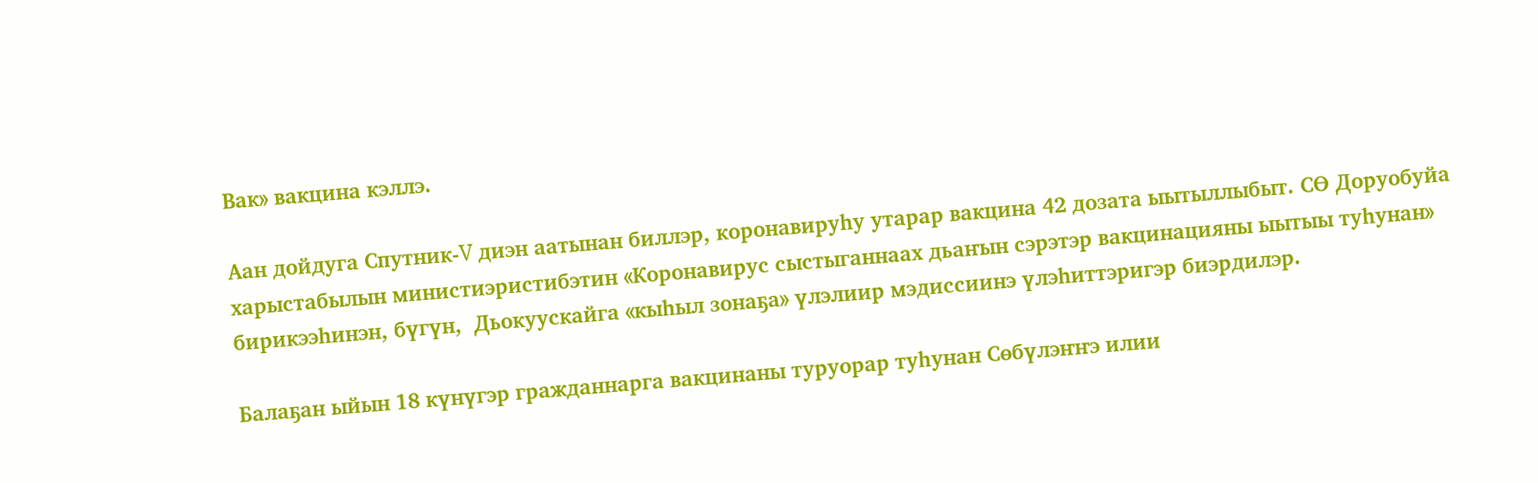Вак» вакцина кэллэ.

Аан дойдуга Спутник-V диэн аатынан биллэр, коронавируһу утарар вакцина 42 дозата ыытыллыбыт. СӨ Доруобуйа харыстабылын министиэристибэтин «Коронавирус сыстыганнаах дьаҥын сэрэтэр вакцинацияны ыытыы туһунан» бирикээһинэн, бүгүн,  Дьокуускайга «кыһыл зонаҕа» үлэлиир мэдиссиинэ үлэһиттэригэр биэрдилэр.

Балаҕан ыйын 18 күнүгэр гражданнарга вакцинаны туруорар туһунан Сөбүлэҥҥэ илии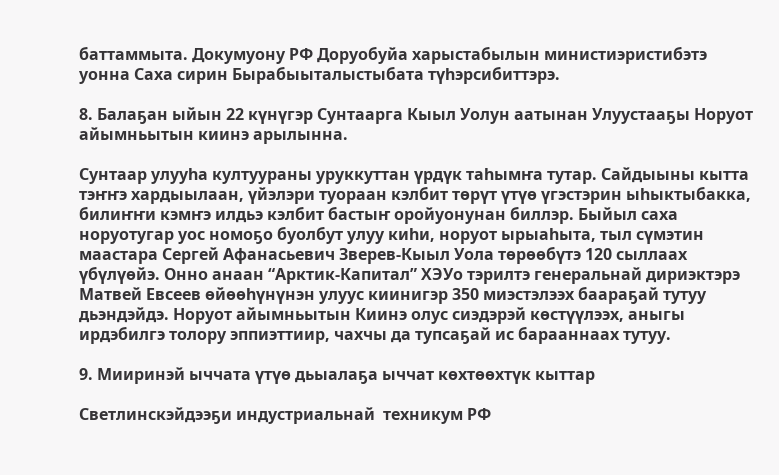баттаммыта. Докумуону РФ Доруобуйа харыстабылын министиэристибэтэ уонна Саха сирин Бырабыыталыстыбата түһэрсибиттэрэ.

8. Балаҕан ыйын 22 күнүгэр Сунтаарга Кыыл Уолун аатынан Улуустааҕы Норуот айымньытын киинэ арылынна.

Сунтаар улууһа култуураны уруккуттан үрдүк таһымҥа тутар. Сайдыыны кытта тэҥҥэ хардыылаан, үйэлэри туораан кэлбит төрүт үтүө үгэстэрин ыһыктыбакка, билиҥҥи кэмҥэ илдьэ кэлбит бастыҥ оройуонунан биллэр. Быйыл саха норуотугар уос номоҕо буолбут улуу киһи, норуот ырыаһыта, тыл сүмэтин маастара Сергей Афанасьевич Зверев-Кыыл Уола төрөөбүтэ 120 сыллаах үбүлүөйэ. Онно анаан “Арктик-Капитал” ХЭУо тэрилтэ генеральнай дириэктэрэ Матвей Евсеев өйөөһүнүнэн улуус киинигэр 350 миэстэлээх баараҕай тутуу дьэндэйдэ. Норуот айымньытын Киинэ олус сиэдэрэй көстүүлээх, аныгы ирдэбилгэ толору эппиэттиир, чахчы да тупсаҕай ис барааннаах тутуу.

9. Мииринэй ыччата үтүө дьыалаҕа ыччат көхтөөхтүк кыттар

Светлинскэйдээҕи индустриальнай  техникум РФ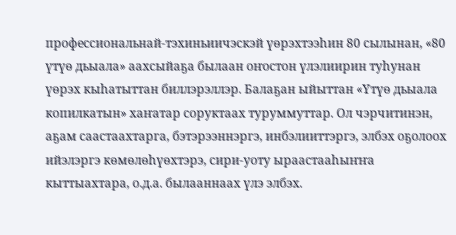профессиональнай-тэхиньиичэскэй үөрэхтээһин 80 сылынан, «80 үтүө дьыала» аахсыйаҕа былаан оҥостон үлэлиирин туһунан үөрэх кыһатыттан биллэрэллэр. Балаҕан ыйыттан «Үтүө дьыала копилкатын» хаҥатар соруктаах туруммуттар. Ол чэрчитинэн, аҕам саастаахтарга, бэтэрээннэргэ, инбэлииттэргэ, элбэх оҕолоох ийэлэргэ көмөлөһүөхтэрэ, сири-уоту ыраастааһыҥҥа кыттыахтара, о.д.а. былааннаах үлэ элбэх.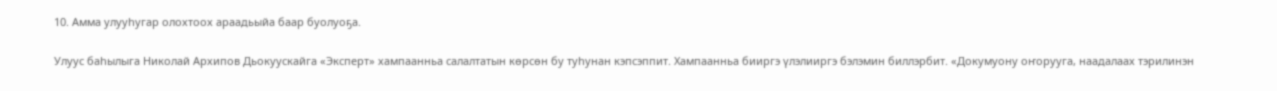10. Амма улууһугар олохтоох араадьыйа баар буолуоҕа.

Улуус баһылыга Николай Архипов Дьокуускайга «Эксперт» хампаанньа салалтатын көрсөн бу туһунан кэпсэппит. Хампаанньа бииргэ үлэлииргэ бэлэмин биллэрбит. «Докумуону оҥорууга, наадалаах тэрилинэн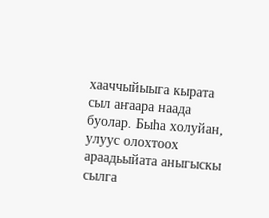хааччыйыыга кырата сыл аҥаара наада буолар. Быһа холуйан, улуус олохтоох араадьыйата аныгыскы сылга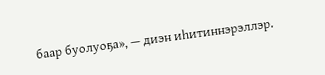баар буолуоҕа», — диэн иһитиннэрэллэр.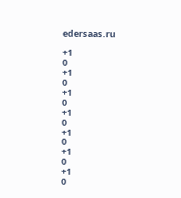edersaas.ru

+1
0
+1
0
+1
0
+1
0
+1
0
+1
0
+1
0